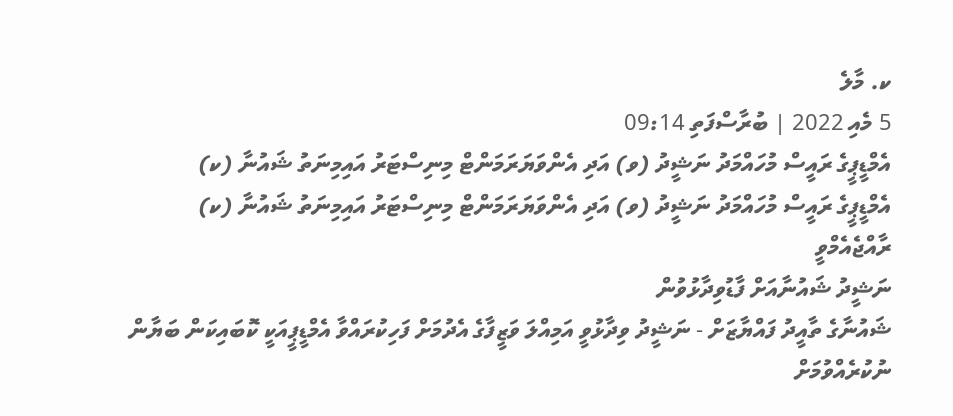ކ. މާލެ
5 މެއި 2022 | ބުރާސްފަތި 09:14
އެމްޑީޕީގެ ރައީސް މުހައްމަދު ނަޝީދު (ވ) އަދި އެންވަޔަރަމަންޓް މިނިސްޓަރު އައިމިނަތު ޝައުނާ (ކ)
އެމްޑީޕީގެ ރައީސް މުހައްމަދު ނަޝީދު (ވ) އަދި އެންވަޔަރަމަންޓް މިނިސްޓަރު އައިމިނަތު ޝައުނާ (ކ)
ރާއްޖެއެމްވީ
ނަޝީދު ޝައުނާއަށް ފާޑުވިދާޅުވުން
ޝައުނާގެ ތާއީދު ފައްޔާޒަށް - ނަޝީދު ވިދާޅުވީ އަމިއްލަ ވަޒީފާގެ އެދުމަށް ފަހިކުރައްވާ އެމްޑީޕީއަކީ ކޮބައިކަން ބަޔާން ނުކުރެއްވުމަށް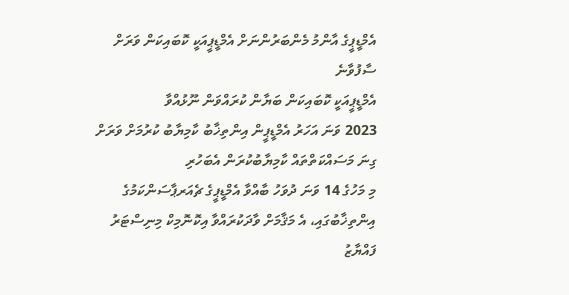އެމްޑީޕީގެ އާންމު މެންބަރުންނަށް އެމްޑީޕީއަކީ ކޮބައިކަން ވަރަށް ސާފުވާނެ
އެމްޑީޕީއަކީ ކޮބައިކަން ބަޔާން ކުރައްވަން ނޫޅުއްވާ
2023 ވަނަ އަހަރު އެމްޑީޕީން އިންތިޚާބު ކާމިޔާބު ކުރުމަށް ވަރަށް ގިނަ މަސައްކަތްތައް ކާމިޔާބުކުރަން އެބަހުރި
މި މަހުގެ 14 ވަނަ ދުވަހު ބާއްވާ އެމްޑީޕީގެ ޗެއަރޕާސަންކަމުގެ އިންތިޚާބުގައި، އެ މަޤާމަށް ވާދަކުރައްވާ އިކޮނޮމިކް މިނިސްޓަރު ފައްޔާޒު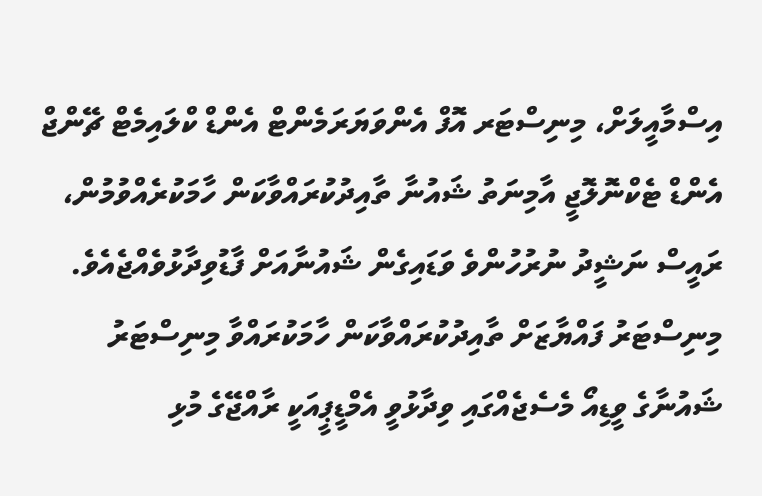އިސްމާއީލަށް، މިނިސްޓަރ އޮފް އެންވަޔަރަމެންޓް އެންޑް ކްލައިމެޓް ޗޭންޖް އެންޑް ޓެކްނޮލޮޖީ އާމިނަތު ޝައުނާ ތާއިދުކުރައްވާކަން ހާމަކުރެއްވުމުން، ރައީސް ނަޝީދު ނުރުހުންވެ ވަޑައިގެން ޝައުނާއަށް ފާޑުވިދާޅުވެއްޖެއެވެ.
މިނިސްޓަރު ފައްޔާޒަށް ތާއިދުކުރައްވާކަން ހާމަކުރައްވާ މިނިސްޓަރު ޝައުނާގެ ވީޑިއޯ މެސެޖެއްގައި ވިދާޅުވީ އެމްޑީޕީއަކީ ރާއްޖޭގެ މުޅި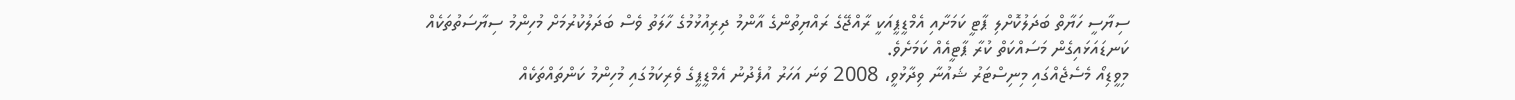ސިޔާސީ ހަޔާތް ބަދަލުކޮށްލި ޕާޓީ ކަމަށާއި އެމްޑީޕީއަކީ ރާއްޖޭގެ ރައްޔިތުންގެ އާންމު ދިރިއުޅުމުގެ ހާލަތު ވެސް ބަދަލުކުރުމަށް މުހިންމު ސިޔާސަތުތަކެއް ކަނޑައަޅައިގެން މަސައްކަތް ކުރާ ޕާޓީއެއް ކަމަށެވެ.
މިވީޑިއޯ މެސެޖެއްގައި މިނިސްޓަރު ޝައުނާ ވިދާޅުވީ، 2008 ވަނަ އަހަރު އުފެދުނު އެމްޑީޕީގެ ވެރިކަމުގައި މުހިންމު ކަންތައްތަކެއް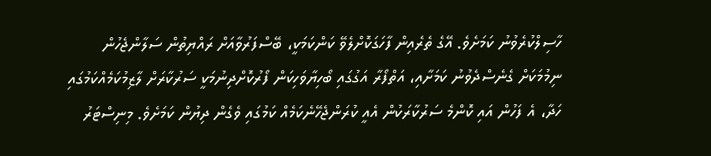ހާސިލްކުރެވުނު ކަމަށެވެ. އޭގެ ތެރެއިން ފާހަގަކޮށްލެވޭ ކަންކަމަކީ، ބޭސްފަރުވާއަށް ރައްޔިތުން ސަލާންޖެހުން ނިމުމަކަށް ގެނެސްދެވުނު ކަމަށާއި، އަތްފޯރާ އަގުގައި ބޯހިޔާވަހިކަން ފޯރުކޮށްދިނުމަކީ ސަރުކާރަށް ލާޒިމުކަމެއްކަމުގައި ހަދާ، އެ ފަހުން އައި ކޮންމެ ސަރުކާރަކުން އެއީ ކުރަންޖެހޭނެކަމެއް ކަމުގައި ވެގެން ދިޔުން ކަމަށެވެ. މިނިސްޓަރު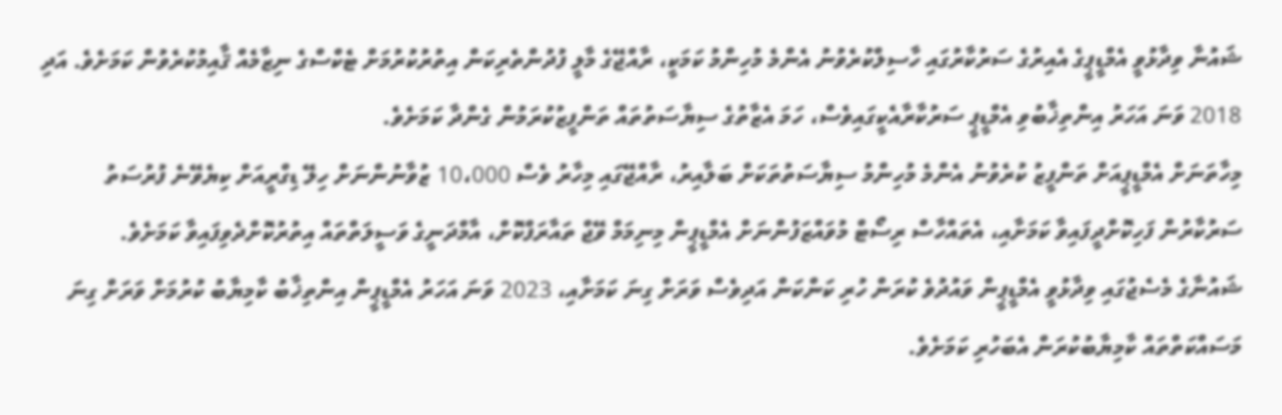ޝައުނާ ވިދާޅުވީ އެމްޑީޕީގެ އެއިރުގެ ސަރުކާރުގައި ހާސިލްކުރެވުނު އެންމެ މުހިންމު ކަމަކީ، ރާއްޖޭގެ މާލީ ފުދުންތެރިކަން އިތުރުކުރުމަށް ޓެކްސްގެ ނިޒާމެއް ޤާއިމުކުރެވުން ކަމަށެވެ. އަދި 2018 ވަނަ އަހަރު އިންތިޚާބުވި އެމްޑީޕީ ސަރުކާރާއެކީގައިވެސް، ހަމަ އެޒާތުގެ ސިޔާސަތުތައް ތަންފީޒުކުރަމުން ގެންދާ ކަމަށެވެ.
މިހާތަނަށް އެމްޑީޕީއަށް ތަންފީޒު ކުރެވުނު އެންމެ މުހިންމު ސިޔާސަތުތަކަށް ބަލާއިރު، ރާއްޖޭގައި މިހާރު ވެސް 10،000 ޒުވާނުންނަށް ހިލޭ ޑިގްރީއަށް ކިޔެވޭނެ ފުރުސަތު ސަރުކާރުން ފަހިކޮށްދީފައިވާ ކަމަށާއި، އެތައްހާސް ރިސޯޓް މުވައްޒަފުންނަށް އެމްޑީޕީން މިނިމަމް ވޭޖް ތައާރަފްކޮށް، އާމްދަނީގެ ވަސީލަތްތައް އިތުރުކޮށްދެވިފައިވާ ކަމަށެވެ.
ޝައުނާގެ މެސެޖުގައި ވިދާޅުވީ އެމްޑީޕީން ވައުދުވެ ކުރަން ހުރި ކަންކަން އަދިވެސް ވަރަށް ގިނަ ކަމަށާއި، 2023 ވަނަ އަހަރު އެމްޑީޕީން އިންތިޚާބު ކާމިޔާބު ކުރުމަށް ވަރަށް ގިނަ މަސައްކަތްތައް ކާމިޔާބުކުރަން އެބަހުރި ކަމަށެވެ.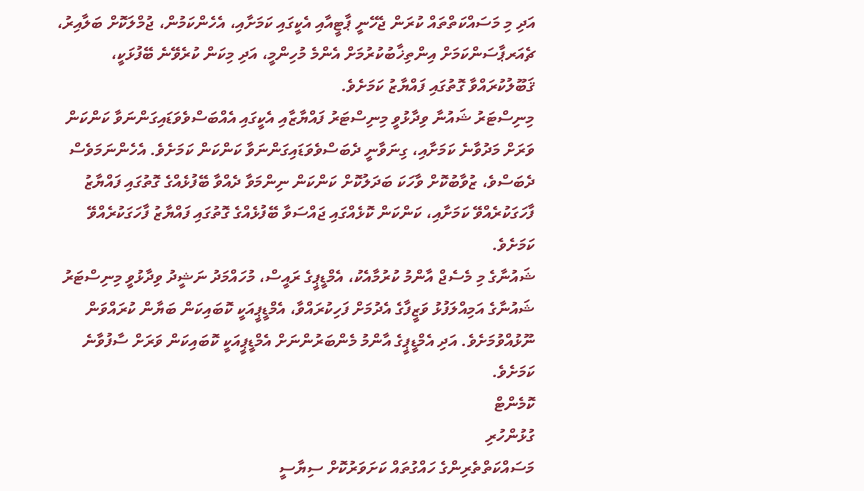އަދި މި މަސައްކަތްތައް ކުރަން ޖެހޭނީ ޕާޓީއާއި އެކީގައި ކަމަށާއި، އެހެންކަމުން، ޖުމްލަކޮށް ބަލާއިރު، ޗެއަރޕާސަންކަމަށް އިންތިޚާބުކުރުމަށް އެންމެ މުހިންމީ، އަދި މިކަން ކުރެވޭނެ ބޭފުޅަކީ، ޤަބޫލުކުރައްވާ ގޮތުގައި ފައްޔާޒު ކަމަށެވެ.
މިނިސްޓަރު ޝައުނާ ވިދާޅުވީ މިނިސްޓަރު ފައްޔާޒާއި އެކީގައި އެއްބަސްވެވަޑައިގަންނަވާ ކަންކަން ވަރަށް މަދުވާނެ ކަމަށާއި، ގިނަވާނީ ދެބަސްވެވަޑައިގަންނަވާ ކަންކަން ކަމަށެވެ. އެހެންނަމަވެސް ދެބަސްވެ، ޒުވާބުކޮށް ވާހަކަ ބަދަލުކޮށް ކަންކަން ނިންމަވާ ދެއްވާ ބޭފުޅެއްގެ ގޮތުގައި ފައްޔާޒު ފާހަގަކުރެއްވޭ ކަމަށާއި، ކަންކަން ކޮޅެއްގައި ޖައްސަވާ ބޭފުޅެއްގެ ގޮތުގައި ފައްޔާޒު ފާހަގަކުރެއްވޭ ކަމަށެވެ.
ޝައުނާގެ މި މެސެޖް އާންމު ކުރުމާއެކު، އެމްޑީޕީގެ ރައީސް، މުހައްމަދު ނަޝީދު ވިދާޅުވީ މިނިސްޓަރު ޝައުނާގެ އަމިއްލަފުޅު ވަޒީފާގެ އެދުމަށް ފަހިކުރައްވާ، އެމްޑީޕީއަކީ ކޮބައިކަން ބަޔާން ކުރައްވަން ނޫޅުއްވުމަށެވެ. އަދި އެމްޑީޕީގެ އާންމު މެންބަރުންނަށް އެމްޑީޕީއަކީ ކޮބައިކަން ވަރަށް ސާފުވާނެ ކަމަށެވެ.
ކޮމެންޓް
ގުޅުންހުރި
މަސައްކަތްތެރިންގެ ހައްގުތައް ކަށަވަރުކޮށް ސިޔާސީ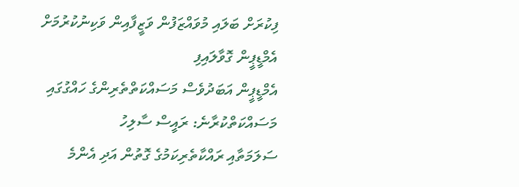ފިކުރަށް ބަލައި މުވައްޒަފުން ވަޒީފާއިން ވަކިނުކުރުމަށް އެމްޑީޕީން ގޮވާލައިފި
އެމްޑީޕީން އަބަދުވެސް މަސައްކަތްތެރިންގެ ހައްގުގައި މަސައްކަތްކުރާނެ: ރައީސް ސާލިހު
ސަލަމަތާއި ރައްކާތެރިކަމުގެ ގޮތުން އަދި އެންމެ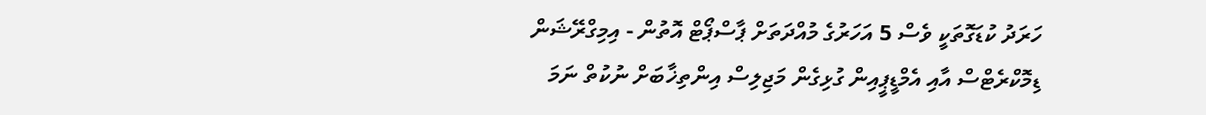ހަރަދު ކުޑަގޮތަކީ ވެސް 5 އަހަރުގެ މުއްދަތަށް ޕާސްޕޯޓް އޮތުން - އިމިގްރޭޝަން
ޑިމޮކްރެޓްސް އާއި އެމްޑީޕީއިން ގުޅިގެން މަޖިލިސް އިންތިޚާބަށް ނުކުތް ނަމަ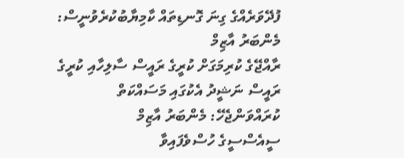ފުދޭވަރެއްގެ ގިނަ ގޮނޑިތައް ކާމިޔާބުކުރެވުނީސް: މެންބަރު އާޒިމް
ރާއްޖޭގެ ކުރިމަގަށް ކުރީގެ ރައީސް ސާލިހާއި ކުރީގެ ރައީސް ނަޝީދު އެކުގައި މަސައްކަތް ކުރައްވަންޖެހޭ: މެންބަރު އާޒިމް
ސީއެސްސީގެ ހުސްވެފައިވާ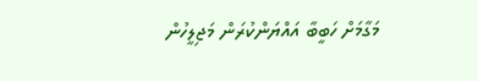މަގާމަށް ހަބީބާ އައްޔަންކުރަން މަޖިލީހުން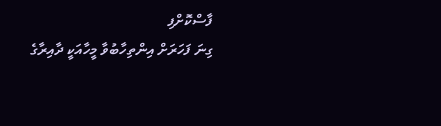ފާސްކޮށްފި
ގިނަ ފަހަރަށް އިންތިހާބުވާ މީހާއަކީ ދާއިރާގެ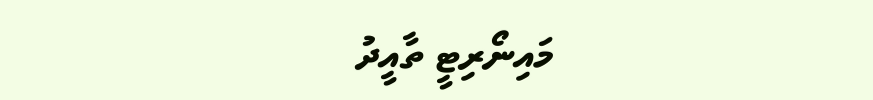މައިނޯރިޓީ ތާއީދު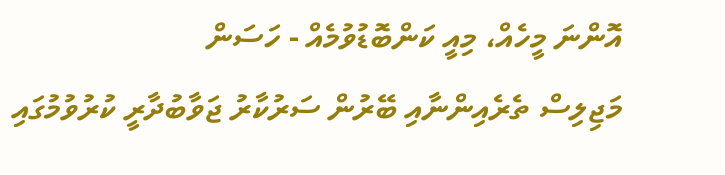އޮންނަ މީހެއް، މިއީ ކަންބޮޑުވުމެއް - ހަސަން
މަޖިލިސް ތެރެއިންނާއި ބޭރުން ސަރުކާރު ޖަވާބުދާރީ ކުރުވުމުގައި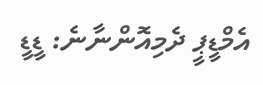އެމްޑީޕީ ދެމިއޮންނާނެ: ޑީޑީ